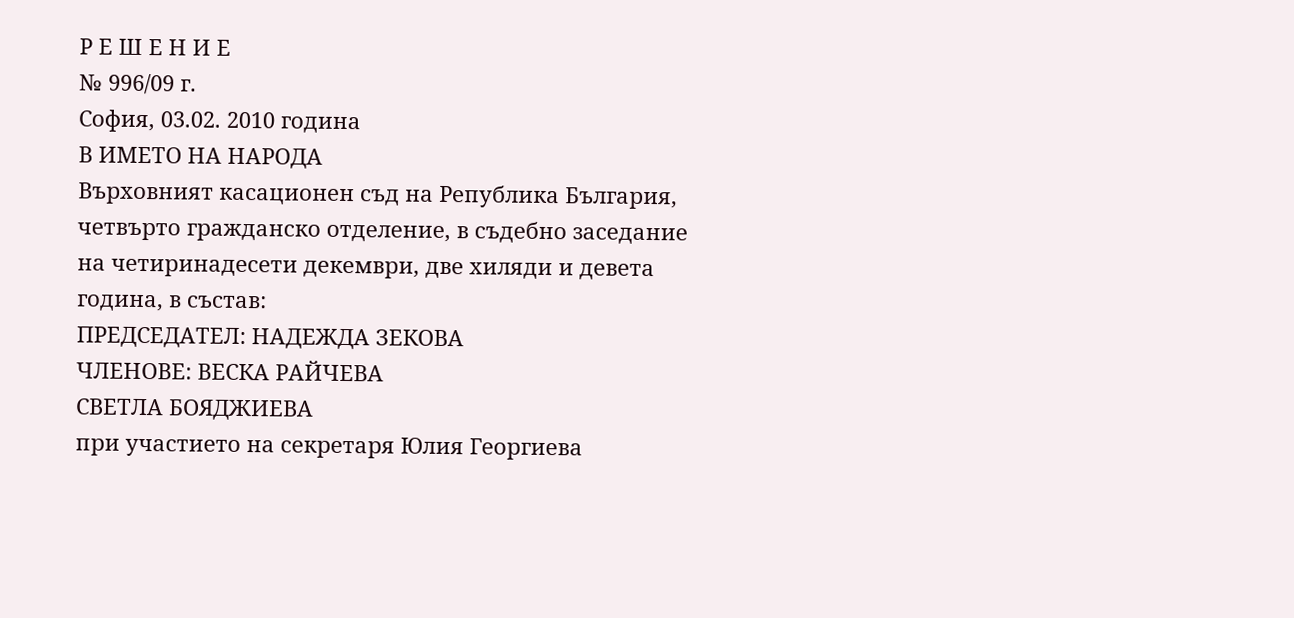Р Е Ш Е Н И Е
№ 996/09 г.
София, 03.02. 2010 година
В ИМЕТО НА НАРОДА
Върховният касационен съд на Република България, четвърто гражданско отделение, в съдебно заседание на четиринадесети декември, две хиляди и девета година, в състав:
ПРЕДСЕДАТЕЛ: НАДЕЖДА ЗЕКОВА
ЧЛЕНОВЕ: ВЕСКА РАЙЧЕВА
СВЕТЛА БОЯДЖИЕВА
при участието на секретаря Юлия Георгиева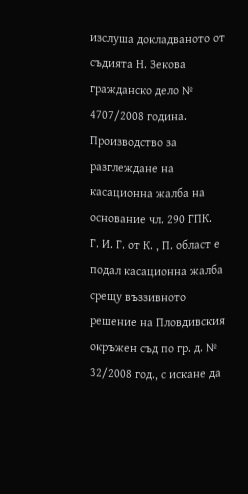изслуша докладваното от съдията Н. Зекова
гражданско дело № 4707/2008 година.
Производство за разглеждане на касационна жалба на основание чл. 290 ГПК.
Г. И. Г. от К. , П. област е подал касационна жалба срещу въззивното решение на Пловдивския окръжен съд по гр. д. № 32/2008 год., с искане да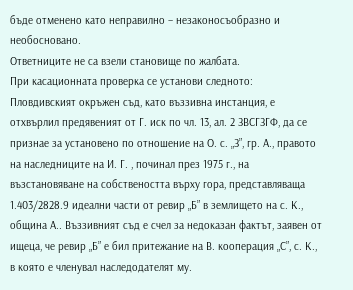бъде отменено като неправилно – незаконосъобразно и необосновано.
Ответниците не са взели становище по жалбата.
При касационната проверка се установи следното:
Пловдивският окръжен съд, като въззивна инстанция, е отхвърлил предявеният от Г. иск по чл. 13, ал. 2 ЗВСГЗГФ, да се признае за установено по отношение на О. с. „З”, гр. А., правото на наследниците на И. Г. , починал през 1975 г., на възстановяване на собствеността върху гора, представляваща 1.403/2828.9 идеални части от ревир „Б” в землището на с. К., община А.. Въззивният съд е счел за недоказан фактът, заявен от ищеца, че ревир „Б” е бил притежание на В. кооперация „С”, с. К., в която е членувал наследодателят му.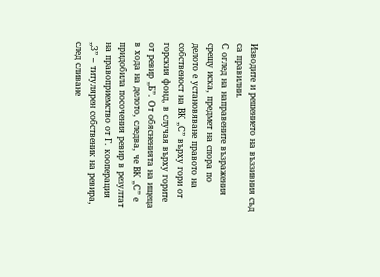Изводите и решението на въззивния съд са правилни.
С оглед на направените възражения срещу иска, предмет на спора по делото е установяване правото на собственост на ВК „С” върху гори от горския фонд, в случая върху горите от ревир „Б”. От обясненията на ищеца в хода на делото, следва, че ВК „С” е придобила посочения ревир в резултат на правоприемство от Г. кооперация „З” – титулярен собственик на ревира, след сливане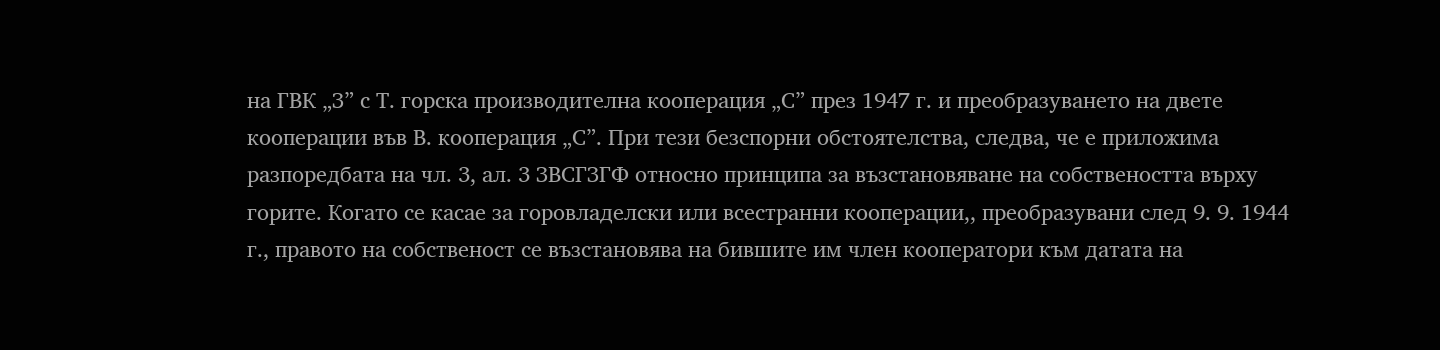на ГВК „З” с Т. горска производителна кооперация „С” през 1947 г. и преобразуването на двете кооперации във В. кооперация „С”. При тези безспорни обстоятелства, следва, че е приложима разпоредбата на чл. 3, ал. 3 ЗВСГЗГФ относно принципа за възстановяване на собствеността върху горите. Когато се касае за горовладелски или всестранни кооперации,, преобразувани след 9. 9. 1944 г., правото на собственост се възстановява на бившите им член кооператори към датата на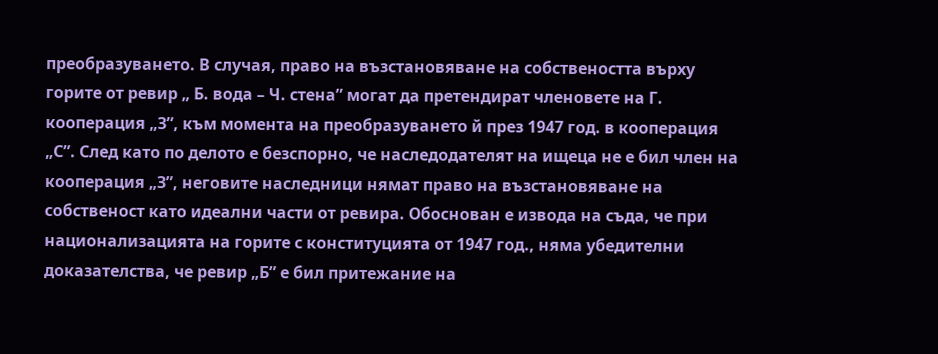преобразуването. В случая, право на възстановяване на собствеността върху горите от ревир „ Б. вода – Ч. стена” могат да претендират членовете на Г. кооперация „З”, към момента на преобразуването й през 1947 год. в кооперация „С”. След като по делото е безспорно, че наследодателят на ищеца не е бил член на кооперация „З”, неговите наследници нямат право на възстановяване на собственост като идеални части от ревира. Обоснован е извода на съда, че при национализацията на горите с конституцията от 1947 год., няма убедителни доказателства, че ревир „Б” е бил притежание на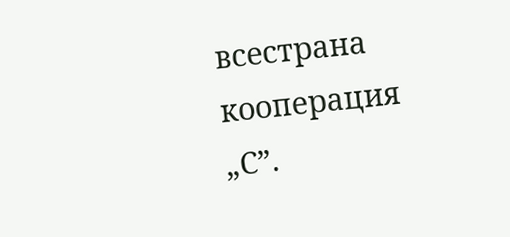всестрана кооперация „С”.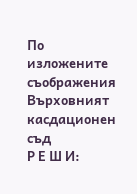По изложените съображения Върховният касдационен съд
Р Е Ш И: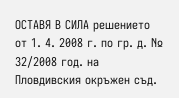ОСТАВЯ В СИЛА решението от 1. 4. 2008 г. по гр. д. № 32/2008 год. на Пловдивския окръжен съд.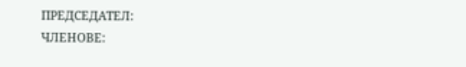ПРЕДСЕДАТЕЛ:
ЧЛЕНОВЕ: